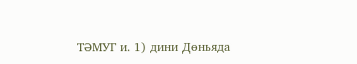ТӘМУГ и. 1) дини Дөньяда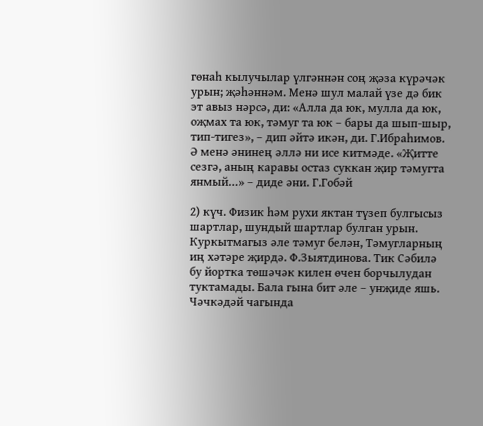гөнаһ кылучылар үлгәннән соң җәза күрәчәк урын; җәһәннәм. Менә шул малай үзе дә бик эт авыз нәрсә, ди: «Алла да юк, мулла да юк, оҗмах та юк, тәмуг та юк – бары да шып-шыр, тип-тигез», – дип әйтә икән, ди. Г.Ибраһимов. Ә менә әнинең әллә ни исе китмәде. «Җитте сезгә, аның каравы остаз суккан җир тәмугта янмый…» – диде әни. Г.Гобәй

2) күч. Физик һәм рухи яктан түзеп булгысыз шартлар, шундый шартлар булган урын. Куркытмагыз әле тәмуг белән, Тәмугларның иң хәтәре җирдә. Ф.Зыятдинова. Тик Сәбилә бу йортка төшәчәк килен өчен борчылудан туктамады. Бала гына бит әле – унҗиде яшь. Чәчкәдәй чагында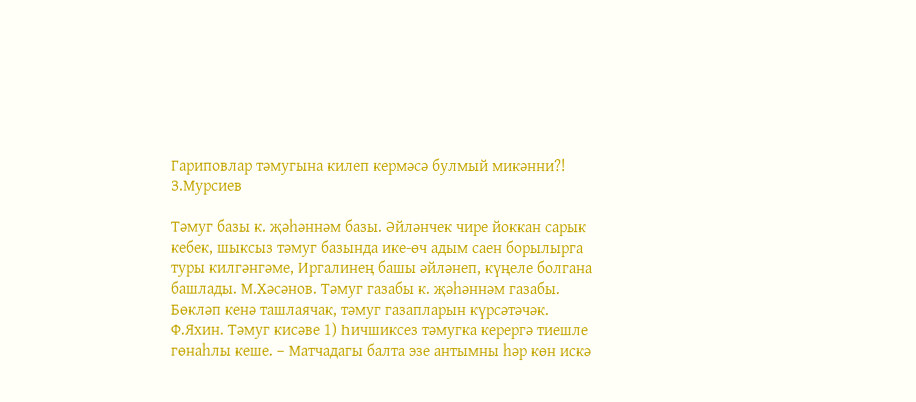Гариповлар тәмугына килеп кермәсә булмый микәнни?! З.Мурсиев

Тәмуг базы к. җәһәннәм базы. Әйләнчек чире йоккан сарык кебек, шыксыз тәмуг базында ике-өч адым саен борылырга туры килгәнгәме, Иргалинең башы әйләнеп, күңеле болгана башлады. М.Хәсәнов. Тәмуг газабы к. җәһәннәм газабы. Бөкләп кенә ташлаячак, тәмуг газапларын күрсәтәчәк. Ф.Яхин. Тәмуг кисәве 1) Һичшиксез тәмугка керергә тиешле гөнаһлы кеше. – Матчадагы балта эзе антымны һәр көн искә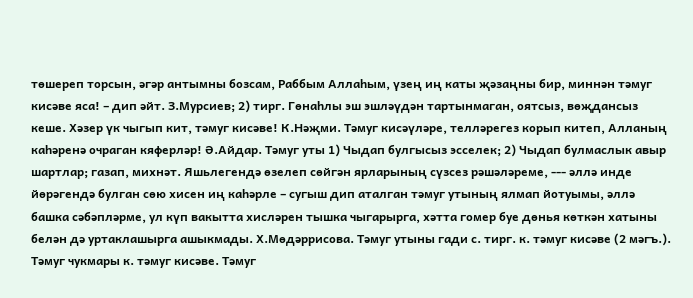төшереп торсын, әгәр антымны бозсам, Раббым Аллаһым, үзең иң каты җәзаңны бир, миннән тәмуг кисәве яса! – дип әйт. З.Мурсиев; 2) тирг. Гөнаһлы эш эшләүдән тартынмаган, оятсыз, вөҗдансыз кеше. Хәзер үк чыгып кит, тәмуг кисәве! К.Нәҗми. Тәмуг кисәүләре, телләрегез корып китеп, Алланың каһәренә очраган кяферләр! Ә.Айдар. Тәмуг уты 1) Чыдап булгысыз эсселек; 2) Чыдап булмаслык авыр шартлар; газап, михнәт. Яшьлегендә өзелеп сөйгән ярларының сүзсез рәшәләреме, --- әллә инде йөрәгендә булган сөю хисен иң каһәрле – сугыш дип аталган тәмуг утының ялмап йотуымы, әллә башка сәбәпләрме, ул күп вакытта хисләрен тышка чыгарырга, хәтта гомер буе дөнья көткән хатыны белән дә уртаклашырга ашыкмады. Х.Мөдәррисова. Тәмуг утыны гади с. тирг. к. тәмуг кисәве (2 мәгъ.). Тәмуг чукмары к. тәмуг кисәве. Тәмуг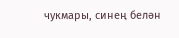чукмары, синең белән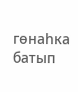гөнаһка батып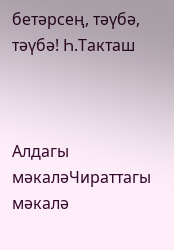бетәрсең, тәүбә, тәүбә! Һ.Такташ



Алдагы мәкаләЧираттагы мәкалә